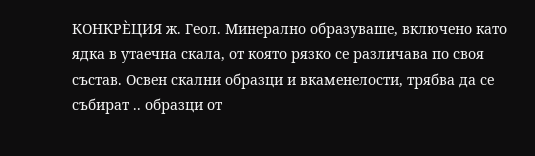КОНКРЀЦИЯ ж. Геол. Минерално образуваше, включено като ядка в утаечна скала, от която рязко се различава по своя състав. Освен скални образци и вкаменелости, трябва да се събират .. образци от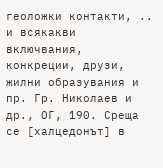геоложки контакти, .. и всякакви включвания, конкреции, друзи, жилни образувания и пр. Гр. Николаев и др., ОГ, 190. Среща се [халцедонът] в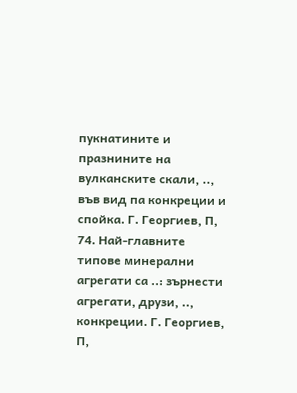пукнатините и празнините на вулканските скали, .., във вид па конкреции и спойка. Г. Георгиев, П, 74. Най-главните типове минерални агрегати са ..: зърнести агрегати, друзи, .., конкреции. Г. Георгиев, П,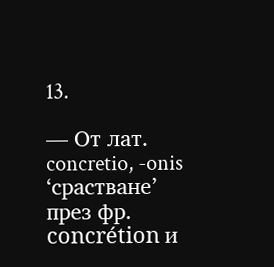13.

— От лат. concretio, -onis ‘срастванe’ прeз фр. concrétion и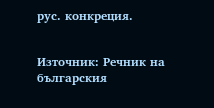рус. конкрeция.


Източник: Речник на българския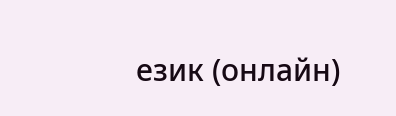език (онлайн)